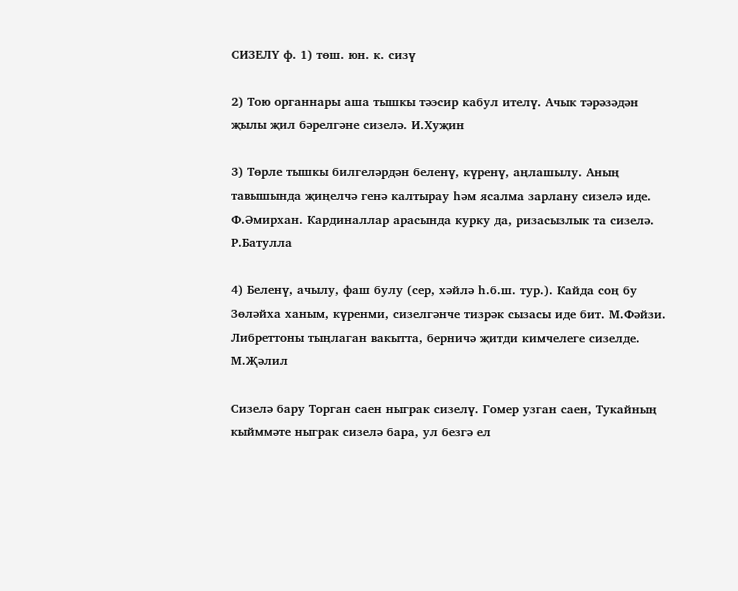СИЗЕЛҮ ф. 1) төш. юн. к. сизү

2) Тою органнары аша тышкы тәэсир кабул ителү. Ачык тәрәзәдән җылы җил бәрелгәне сизелә. И.Хуҗин

3) Төрле тышкы билгеләрдән беленү, күренү, аңлашылу. Аның тавышында җиңелчә генә калтырау һәм ясалма зарлану сизелә иде. Ф.Әмирхан. Кардиналлар арасында курку да, ризасызлык та сизелә. Р.Батулла

4) Беленү, ачылу, фаш булу (сер, хәйлә һ.б.ш. тур.). Кайда соң бу Зөләйха ханым, күренми, сизелгәнче тизрәк сызасы иде бит. М.Фәйзи. Либреттоны тыңлаган вакытта, берничә җитди кимчелеге сизелде. М.Җәлил

Сизелә бару Торган саен ныграк сизелү. Гомер узган саен, Тукайның кыйммәте ныграк сизелә бара, ул безгә ел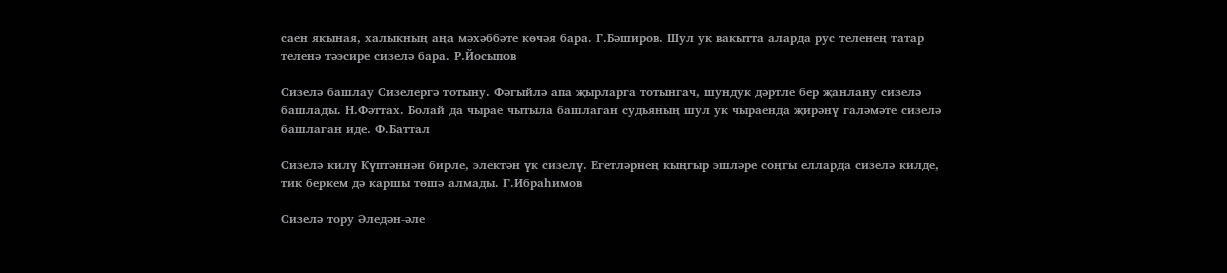саен якыная, халыкның аңа мәхәббәте көчәя бара. Г.Бәширов. Шул ук вакытта аларда рус теленең татар теленә тәэсире сизелә бара. Р.Йосыпов

Сизелә башлау Сизелергә тотыну. Фәгыйлә апа җырларга тотынгач, шундук дәртле бер җанлану сизелә башлады. Н.Фәттах. Болай да чырае чытыла башлаган судьяның шул ук чыраенда җирәнү галәмәте сизелә башлаган иде. Ф.Баттал

Сизелә килү Күптәннән бирле, электән үк сизелү. Егетләрнең кыңгыр эшләре соңгы елларда сизелә килде, тик беркем дә каршы төшә алмады. Г.Ибраһимов

Сизелә тору Әледән-әле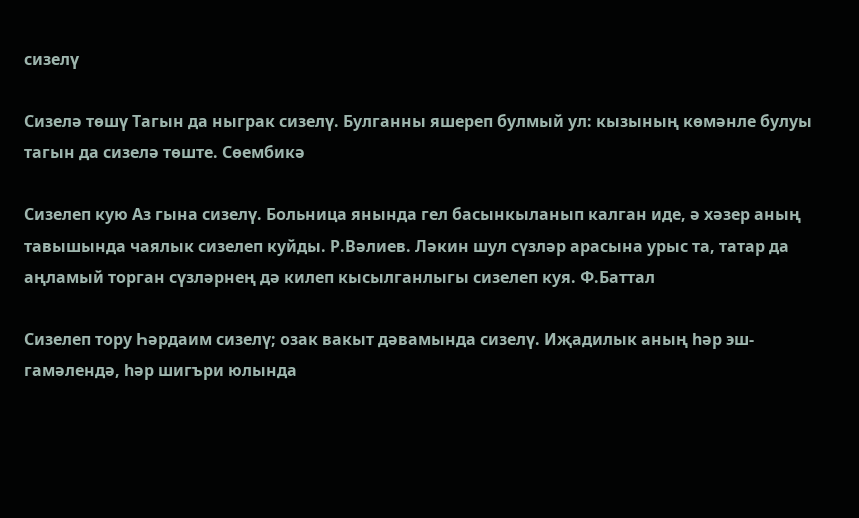сизелү

Сизелә төшү Тагын да ныграк сизелү. Булганны яшереп булмый ул: кызының көмәнле булуы тагын да сизелә төште. Сөембикә

Сизелеп кую Аз гына сизелү. Больница янында гел басынкыланып калган иде, ә хәзер аның тавышында чаялык сизелеп куйды. Р.Вәлиев. Ләкин шул сүзләр арасына урыс та, татар да аңламый торган сүзләрнең дә килеп кысылганлыгы сизелеп куя. Ф.Баттал

Сизелеп тору Һәрдаим сизелү; озак вакыт дәвамында сизелү. Иҗадилык аның һәр эш-гамәлендә, һәр шигъри юлында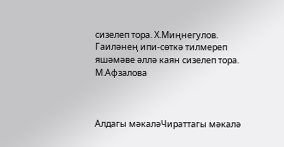сизелеп тора. Х.Миңнегулов. Гаиләнең ипи-сөткә тилмереп яшәмәве әллә каян сизелеп тора. М.Афзалова



Алдагы мәкаләЧираттагы мәкалә